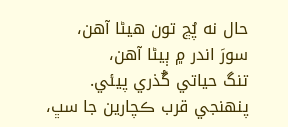حال نه پُڇ تون هيڻا آهن،
سورَ اندر ۾ ٻيڻا آهن،
تنگ حياتي گُذري پيئي.
پنهنجي قرب ڪچارين جا سڀ،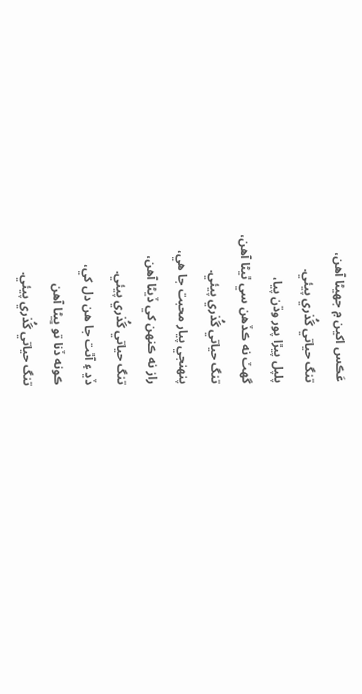عَڪس اکين ۾ جهيڻا آهن،
تنگ حياتي گُذري پيئي.
پلپل پيڙا پور وڌن پيا،
گهٽ نه ڪڏهن سي ٿيڻا آهن،
تنگ حياتي گُذري پيئي.
پنهنجي پيار محبت جا هي،
راز نه ڪنهن کي ڏيڻا آهن،
تنگ حياتي گُذري پيئي.
ڏڍ ۽ آٿت جا هن دل کي،
ڪونه ڏنا تو ڀيڻا آهن
تنگ حياتي گُذري پيئي.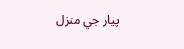پيار جي منزل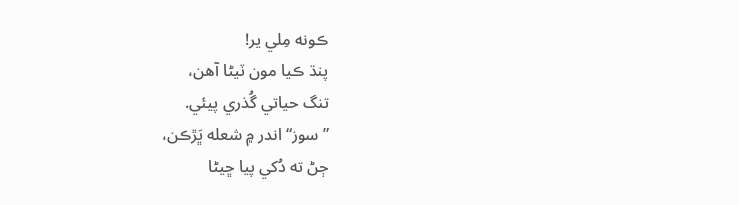ڪونه مِلي ير!
پنڌ ڪيا مون ٽيڻا آهن،
تنگ حياتي گُذري پيئي.
”سوز“ اندر ۾ شعله ڀَڙڪن،
ڄڻ ته دُکي پيا ڇيڻا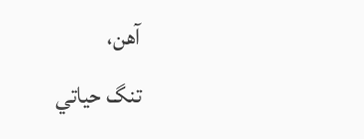آهن،
تنگ حياتي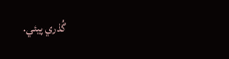گُذري پيئي.